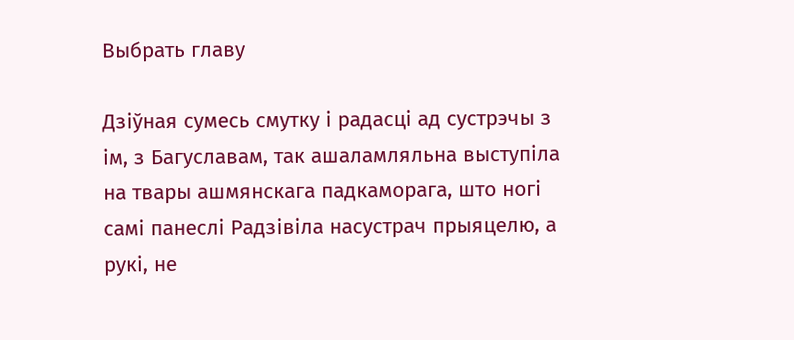Выбрать главу

Дзіўная сумесь смутку і радасці ад сустрэчы з ім, з Багуславам, так ашаламляльна выступіла на твары ашмянскага падкаморага, што ногі самі панеслі Радзівіла насустрач прыяцелю, а рукі, не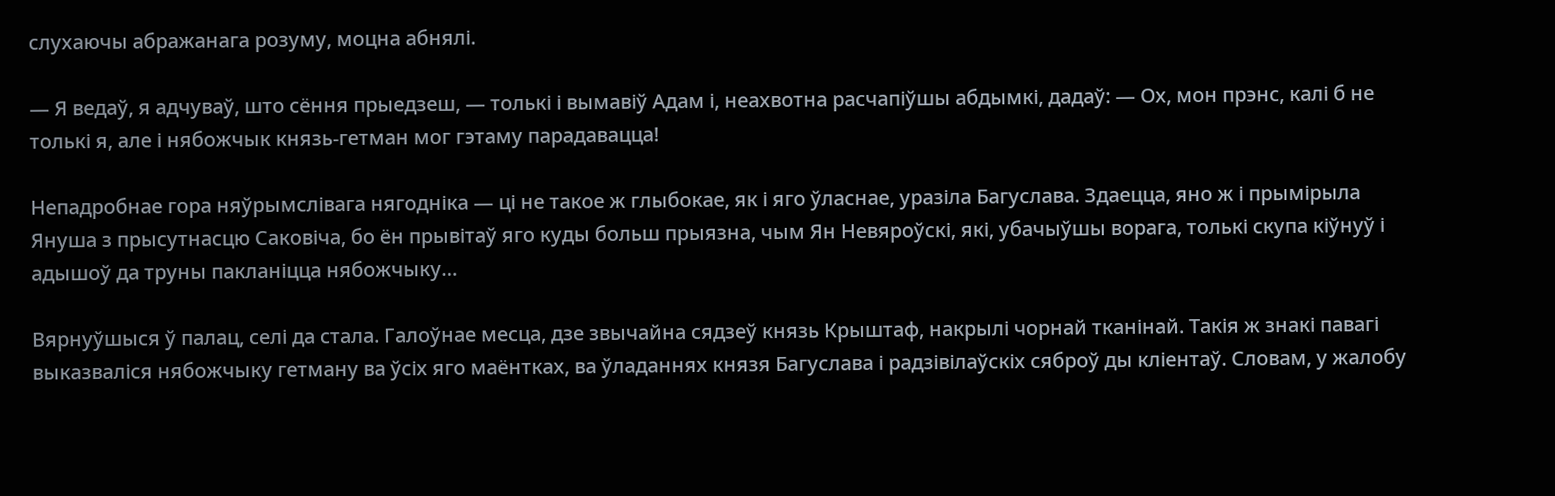слухаючы абражанага розуму, моцна абнялі.

— Я ведаў, я адчуваў, што сёння прыедзеш, — толькі і вымавіў Адам і, неахвотна расчапіўшы абдымкі, дадаў: — Ох, мон прэнс, калі б не толькі я, але і нябожчык князь-гетман мог гэтаму парадавацца!

Непадробнае гора няўрымслівага нягодніка — ці не такое ж глыбокае, як і яго ўласнае, уразіла Багуслава. Здаецца, яно ж і прымірыла Януша з прысутнасцю Саковіча, бо ён прывітаў яго куды больш прыязна, чым Ян Невяроўскі, які, убачыўшы ворага, толькі скупа кіўнуў і адышоў да труны пакланіцца нябожчыку…

Вярнуўшыся ў палац, селі да стала. Галоўнае месца, дзе звычайна сядзеў князь Крыштаф, накрылі чорнай тканінай. Такія ж знакі павагі выказваліся нябожчыку гетману ва ўсіх яго маёнтках, ва ўладаннях князя Багуслава і радзівілаўскіх сяброў ды кліентаў. Словам, у жалобу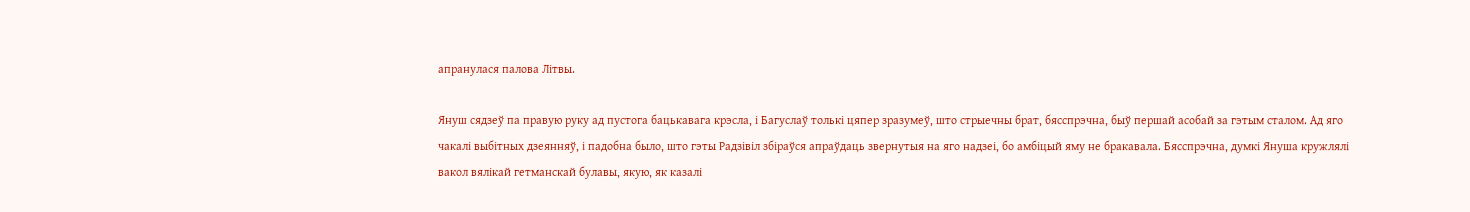апранулася палова Літвы.

Януш сядзеў па правую руку ад пустога бацькавага крэсла, і Багуслаў толькі цяпер зразумеў, што стрыечны брат, бясспрэчна, быў першай асобай за гэтым сталом. Ад яго чакалі выбітных дзеянняў, і падобна было, што гэты Радзівіл збіраўся апраўдаць звернутыя на яго надзеі, бо амбіцый яму не бракавала. Бясспрэчна, думкі Януша кружлялі вакол вялікай гетманскай булавы, якую, як казалі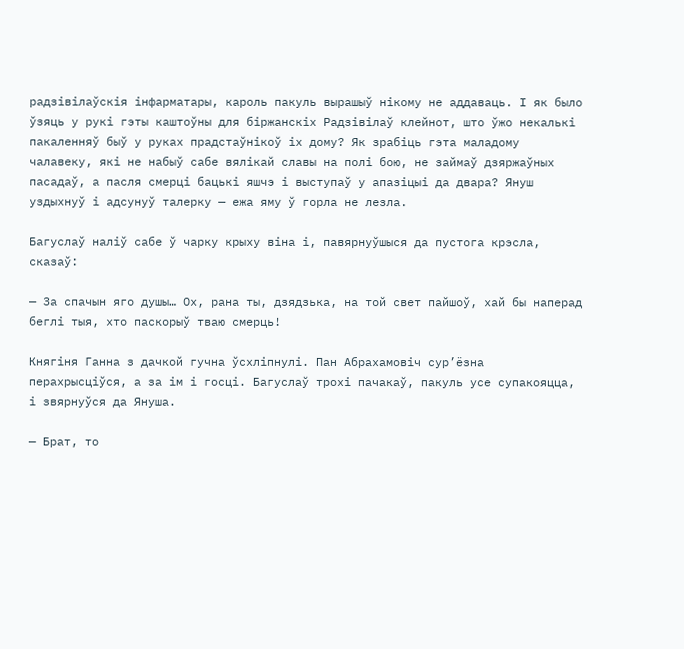радзівілаўскія інфарматары, кароль пакуль вырашыў нікому не аддаваць. І як было ўзяць у рукі гэты каштоўны для біржанскіх Радзівілаў клейнот, што ўжо некалькі пакаленняў быў у руках прадстаўнікоў іх дому? Як зрабіць гэта маладому чалавеку, які не набыў сабе вялікай славы на полі бою, не займаў дзяржаўных пасадаў, а пасля смерці бацькі яшчэ і выступаў у апазіцыі да двара? Януш уздыхнуў і адсунуў талерку — ежа яму ў горла не лезла.

Багуслаў наліў сабе ў чарку крыху віна і, павярнуўшыся да пустога крэсла, сказаў:

— За спачын яго душы… Ох, рана ты, дзядзька, на той свет пайшоў, хай бы наперад беглі тыя, хто паскорыў тваю смерць!

Княгіня Ганна з дачкой гучна ўсхліпнулі. Пан Абрахамовіч сур’ёзна перахрысціўся, а за ім і госці. Багуслаў трохі пачакаў, пакуль усе супакояцца, і звярнуўся да Януша.

— Брат, то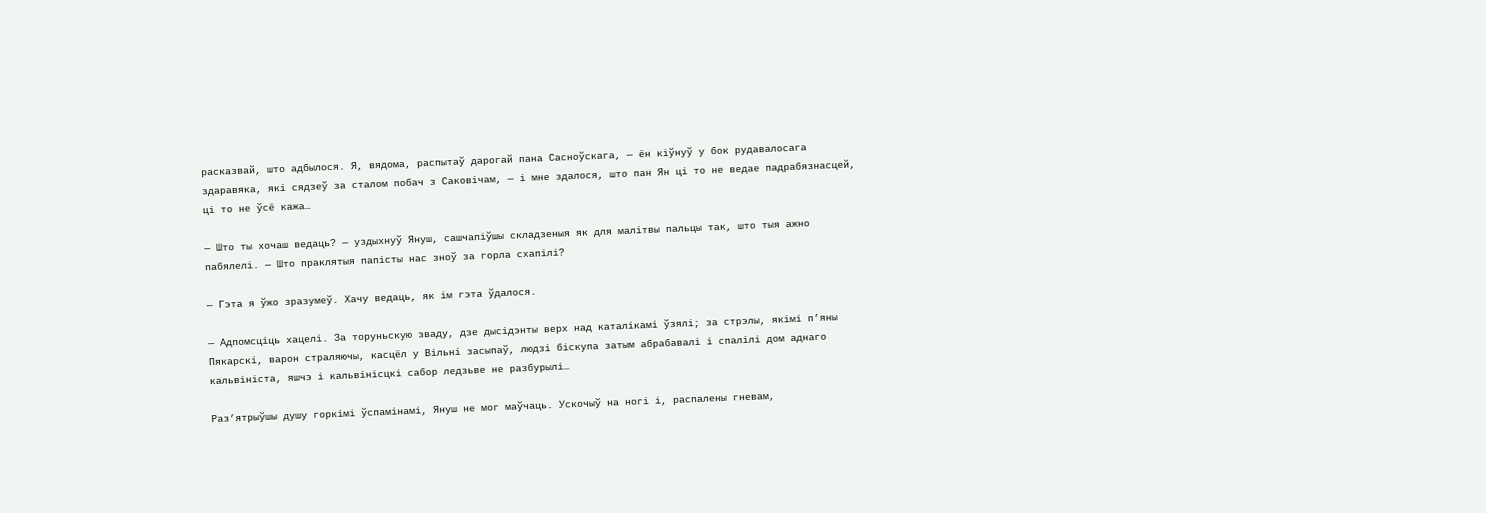расказвай, што адбылося. Я, вядома, распытаў дарогай пана Сасноўскага, — ён кіўнуў у бок рудавалосага здаравяка, які сядзеў за сталом побач з Саковічам, — і мне здалося, што пан Ян ці то не ведае падрабязнасцей, ці то не ўсё кажа…

— Што ты хочаш ведаць? — уздыхнуў Януш, сашчапіўшы складзеныя як для малітвы пальцы так, што тыя ажно пабялелі. — Што праклятыя папісты нас зноў за горла схапілі?

— Гэта я ўжо зразумеў. Хачу ведаць, як ім гэта ўдалося.

— Адпомсціць хацелі. За торуньскую зваду, дзе дысідэнты верх над каталікамі ўзялі; за стрэлы, якімі п’яны Пякарскі, варон страляючы, касцёл у Вільні засыпаў, людзі біскупа затым абрабавалі і спалілі дом аднаго кальвініста, яшчэ і кальвінісцкі сабор ледзьве не разбурылі…

Раз’ятрыўшы душу горкімі ўспамінамі, Януш не мог маўчаць. Ускочыў на ногі і, распалены гневам,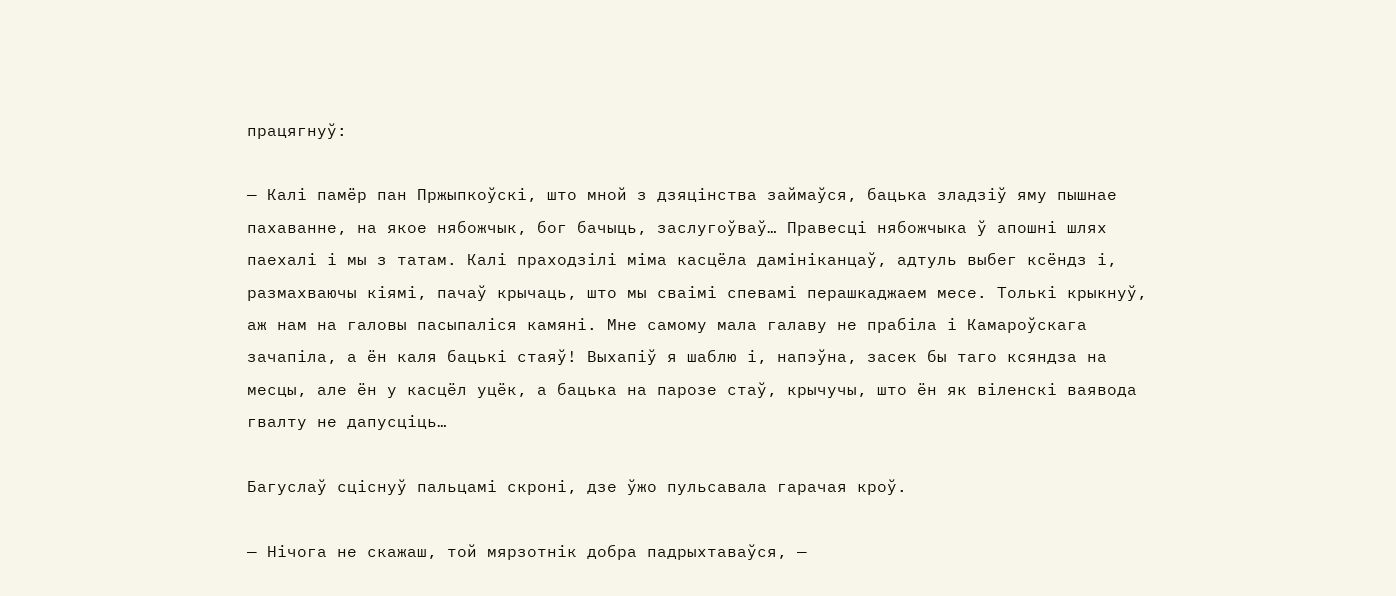працягнуў:

— Калі памёр пан Пржыпкоўскі, што мной з дзяцінства займаўся, бацька зладзіў яму пышнае пахаванне, на якое нябожчык, бог бачыць, заслугоўваў… Правесці нябожчыка ў апошні шлях паехалі і мы з татам. Калі праходзілі міма касцёла дамініканцаў, адтуль выбег ксёндз і, размахваючы кіямі, пачаў крычаць, што мы сваімі спевамі перашкаджаем месе. Толькі крыкнуў, аж нам на галовы пасыпаліся камяні. Мне самому мала галаву не прабіла і Камароўскага зачапіла, а ён каля бацькі стаяў! Выхапіў я шаблю і, напэўна, засек бы таго ксяндза на месцы, але ён у касцёл уцёк, а бацька на парозе стаў, крычучы, што ён як віленскі ваявода гвалту не дапусціць…

Багуслаў сціснуў пальцамі скроні, дзе ўжо пульсавала гарачая кроў.

— Нічога не скажаш, той мярзотнік добра падрыхтаваўся, —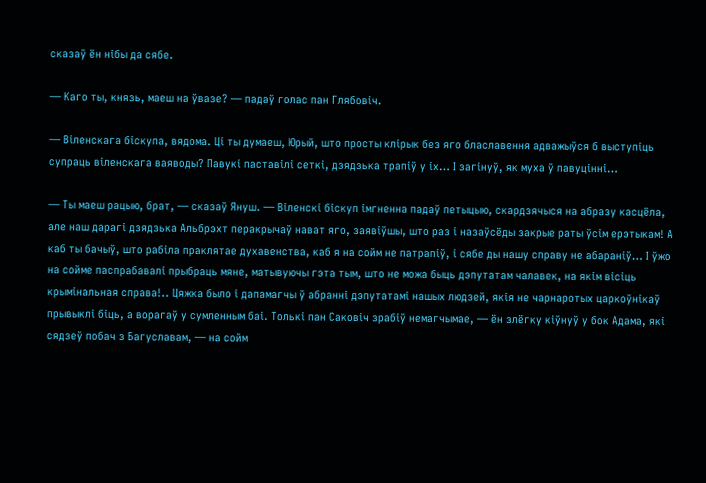сказаў ён нібы да сябе.

— Каго ты, князь, маеш на ўвазе? — падаў голас пан Глябовіч.

— Віленскага біскупа, вядома. Ці ты думаеш, Юрый, што просты клірык без яго блаславення адважыўся б выступіць супраць віленскага ваяводы? Павукі паставілі сеткі, дзядзька трапіў у іх… І загінуў, як муха ў павуцінні…

— Ты маеш рацыю, брат, — сказаў Януш. — Віленскі біскуп імгненна падаў петыцыю, скардзячыся на абразу касцёла, але наш дарагі дзядзька Альбрэхт перакрычаў нават яго, заявіўшы, што раз і назаўсёды закрые раты ўсім ерэтыкам! А каб ты бачыў, што рабіла праклятае духавенства, каб я на сойм не патрапіў, і сябе ды нашу справу не абараніў… І ўжо на сойме паспрабавалі прыбраць мяне, матывуючы гэта тым, што не можа быць дэпутатам чалавек, на якім вісіць крымінальная справа!.. Цяжка было і дапамагчы ў абранні дэпутатамі нашых людзей, якія не чарнаротых царкоўнікаў прывыклі біць, а ворагаў у сумленным баі. Толькі пан Саковіч зрабіў немагчымае, — ён злёгку кіўнуў у бок Адама, які сядзеў побач з Багуславам, — на сойм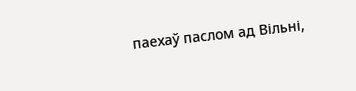паехаў паслом ад Вільні,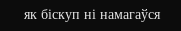як біскуп ні намагаўся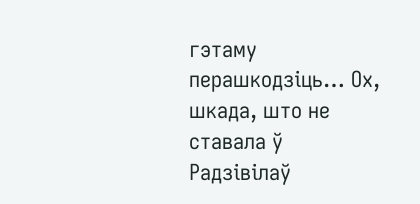гэтаму перашкодзіць… Ох, шкада, што не ставала ў Радзівілаў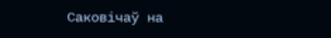Саковічаў на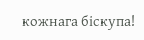кожнага біскупа!